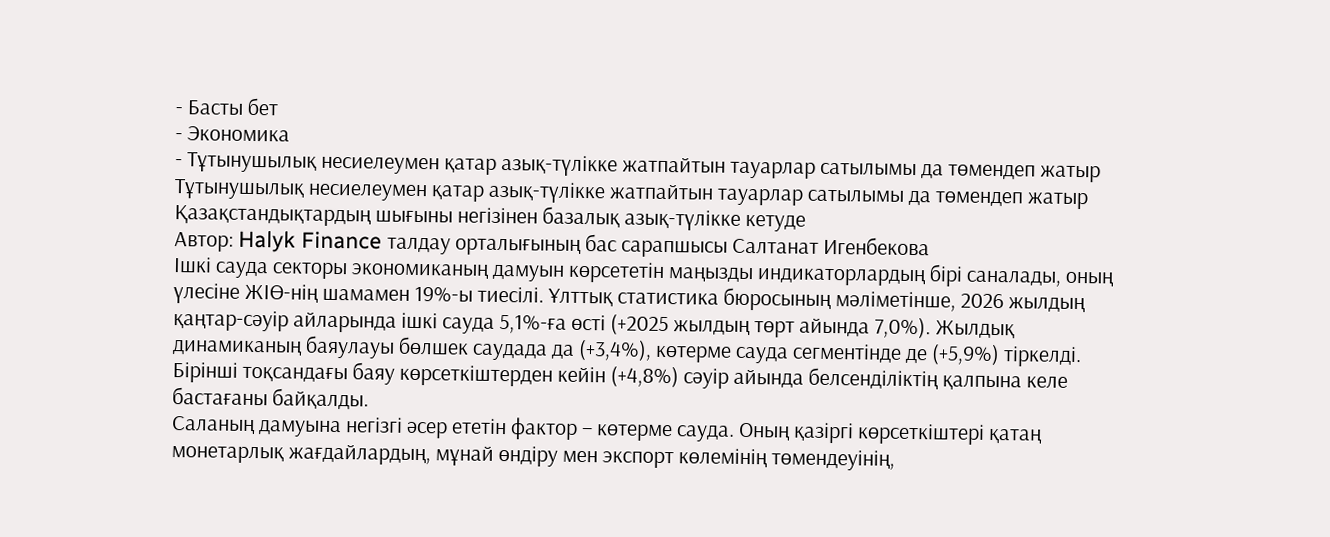- Басты бет
- Экономика
- Тұтынушылық несиелеумен қатар азық-түлікке жатпайтын тауарлар сатылымы да төмендеп жатыр
Тұтынушылық несиелеумен қатар азық-түлікке жатпайтын тауарлар сатылымы да төмендеп жатыр
Қазақстандықтардың шығыны негізінен базалық азық-түлікке кетуде
Автор: Halyk Finance талдау орталығының бас сарапшысы Салтанат Игенбекова
Ішкі сауда секторы экономиканың дамуын көрсететін маңызды индикаторлардың бірі саналады, оның үлесіне ЖІӨ-нің шамамен 19%-ы тиесілі. Ұлттық статистика бюросының мәліметінше, 2026 жылдың қаңтар-сәуір айларында ішкі сауда 5,1%-ға өсті (+2025 жылдың төрт айында 7,0%). Жылдық динамиканың баяулауы бөлшек саудада да (+3,4%), көтерме сауда сегментінде де (+5,9%) тіркелді. Бірінші тоқсандағы баяу көрсеткіштерден кейін (+4,8%) сәуір айында белсенділіктің қалпына келе бастағаны байқалды.
Саланың дамуына негізгі әсер ететін фактор – көтерме сауда. Оның қазіргі көрсеткіштері қатаң монетарлық жағдайлардың, мұнай өндіру мен экспорт көлемінің төмендеуінің,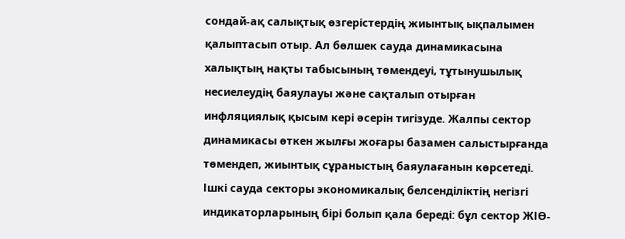сондай-ақ салықтық өзгерістердің жиынтық ықпалымен қалыптасып отыр. Ал бөлшек сауда динамикасына халықтың нақты табысының төмендеуі, тұтынушылық несиелеудің баяулауы және сақталып отырған инфляциялық қысым кері әсерін тигізуде. Жалпы сектор динамикасы өткен жылғы жоғары базамен салыстырғанда төмендеп, жиынтық сұраныстың баяулағанын көрсетеді.
Ішкі сауда секторы экономикалық белсенділіктің негізгі индикаторларының бірі болып қала береді: бұл сектор ЖІӨ-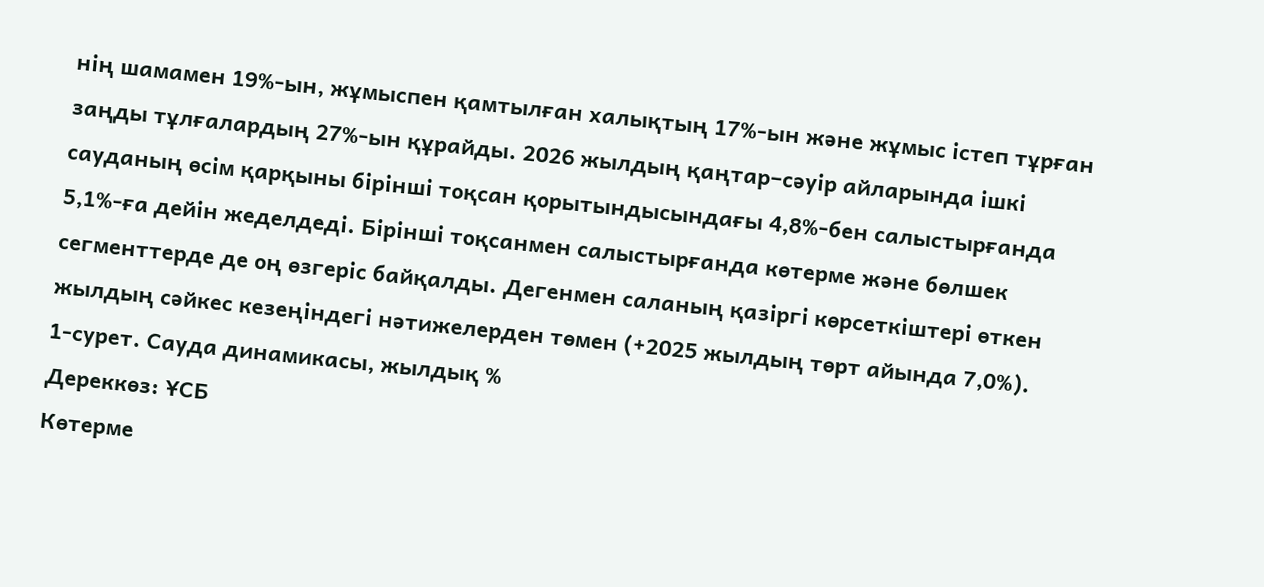нің шамамен 19%-ын, жұмыспен қамтылған халықтың 17%-ын және жұмыс істеп тұрған заңды тұлғалардың 27%-ын құрайды. 2026 жылдың қаңтар–сәуір айларында ішкі сауданың өсім қарқыны бірінші тоқсан қорытындысындағы 4,8%-бен салыстырғанда 5,1%-ға дейін жеделдеді. Бірінші тоқсанмен салыстырғанда көтерме және бөлшек сегменттерде де оң өзгеріс байқалды. Дегенмен саланың қазіргі көрсеткіштері өткен жылдың сәйкес кезеңіндегі нәтижелерден төмен (+2025 жылдың төрт айында 7,0%).
1-сурет. Сауда динамикасы, жылдық %
Дереккөз: ҰСБ
Көтерме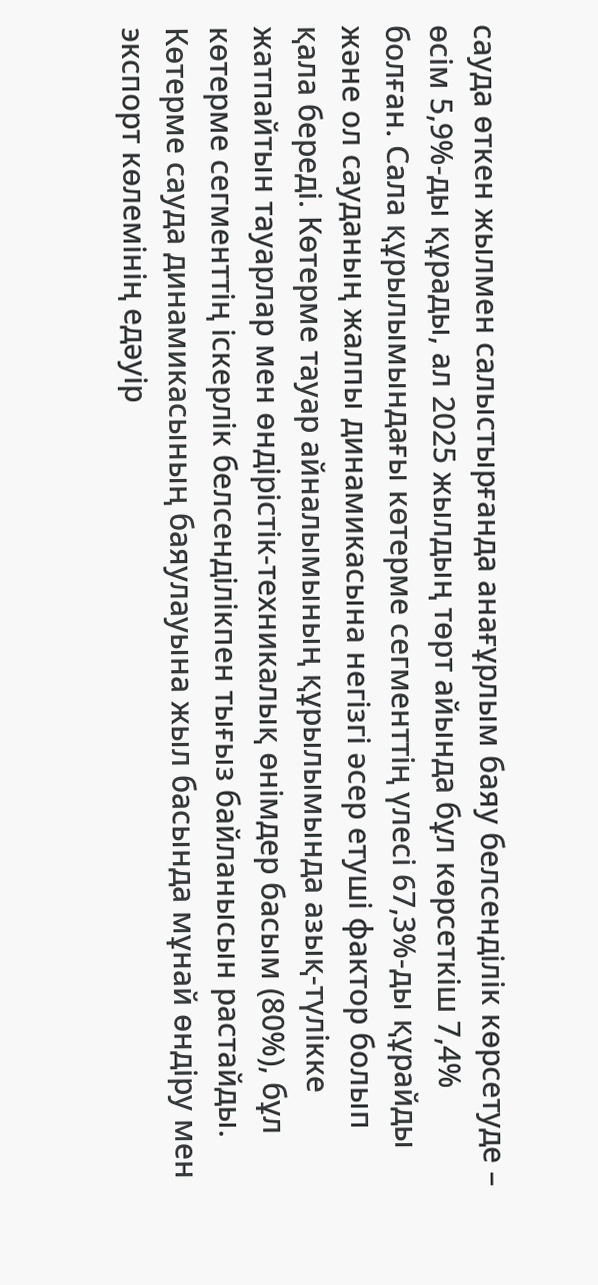сауда өткен жылмен салыстырғанда анағұрлым баяу белсенділік көрсетуде – өсім 5,9%-ды құрады, ал 2025 жылдың төрт айында бұл көрсеткіш 7,4% болған. Сала құрылымындағы көтерме сегменттің үлесі 67,3%-ды құрайды және ол сауданың жалпы динамикасына негізгі әсер етуші фактор болып қала береді. Көтерме тауар айналымының құрылымында азық-түлікке жатпайтын тауарлар мен өндірістік-техникалық өнімдер басым (80%), бұл көтерме сегменттің іскерлік белсенділікпен тығыз байланысын растайды. Көтерме сауда динамикасының баяулауына жыл басында мұнай өндіру мен экспорт көлемінің едәуір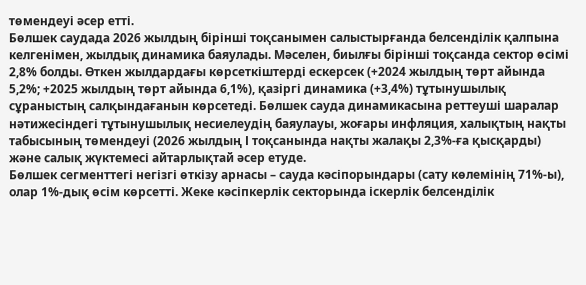төмендеуі әсер етті.
Бөлшек саудада 2026 жылдың бірінші тоқсанымен салыстырғанда белсенділік қалпына келгенімен, жылдық динамика баяулады. Мәселен, биылғы бірінші тоқсанда сектор өсімі 2,8% болды. Өткен жылдардағы көрсеткіштерді ескерсек (+2024 жылдың төрт айында 5,2%; +2025 жылдың төрт айында 6,1%), қазіргі динамика (+3,4%) тұтынушылық сұраныстың салқындағанын көрсетеді. Бөлшек сауда динамикасына реттеуші шаралар нәтижесіндегі тұтынушылық несиелеудің баяулауы, жоғары инфляция, халықтың нақты табысының төмендеуі (2026 жылдың І тоқсанында нақты жалақы 2,3%-ға қысқарды) және салық жүктемесі айтарлықтай әсер етуде.
Бөлшек сегменттегі негізгі өткізу арнасы – сауда кәсіпорындары (сату көлемінің 71%-ы), олар 1%-дық өсім көрсетті. Жеке кәсіпкерлік секторында іскерлік белсенділік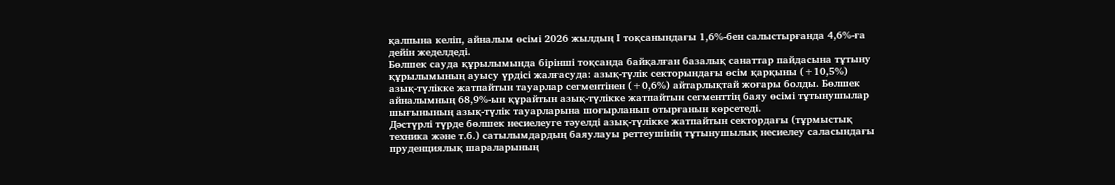қалпына келіп, айналым өсімі 2026 жылдың І тоқсанындағы 1,6%-бен салыстырғанда 4,6%-ға дейін жеделдеді.
Бөлшек сауда құрылымында бірінші тоқсанда байқалған базалық санаттар пайдасына тұтыну құрылымының ауысу үрдісі жалғасуда: азық-түлік секторындағы өсім қарқыны (+10,5%) азық-түлікке жатпайтын тауарлар сегментінен (+0,6%) айтарлықтай жоғары болды. Бөлшек айналымның 68,9%-ын құрайтын азық-түлікке жатпайтын сегменттің баяу өсімі тұтынушылар шығынының азық-түлік тауарларына шоғырланып отырғанын көрсетеді.
Дәстүрлі түрде бөлшек несиелеуге тәуелді азық-түлікке жатпайтын сектордағы (тұрмыстық техника және т.б.) сатылымдардың баяулауы реттеушінің тұтынушылық несиелеу саласындағы пруденциялық шараларының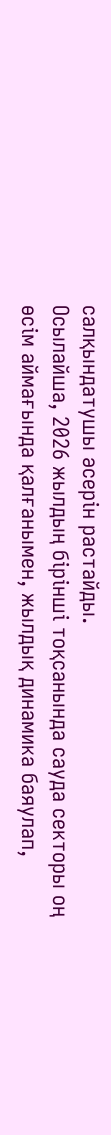салқындатушы әсерін растайды.
Осылайша, 2026 жылдың бірінші тоқсанында сауда секторы оң өсім аймағында қалғанымен, жылдық динамика баяулап,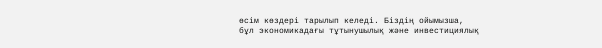өсім көздері тарылып келеді. Біздің ойымызша, бұл экономикадағы тұтынушылық және инвестициялық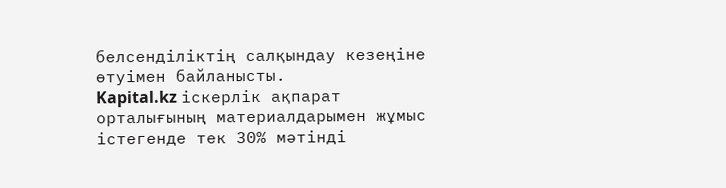белсенділіктің салқындау кезеңіне өтуімен байланысты.
Kapital.kz іскерлік ақпарат орталығының материалдарымен жұмыс істегенде тек 30% мәтінді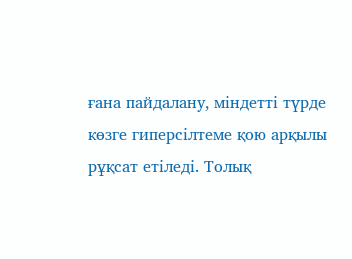ғана пайдалану, міндетті түрде көзге гиперсілтеме қою арқылы рұқсат етіледі. Толық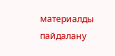материалды пайдалану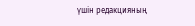үшін редакцияның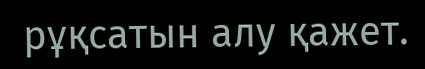рұқсатын алу қажет.